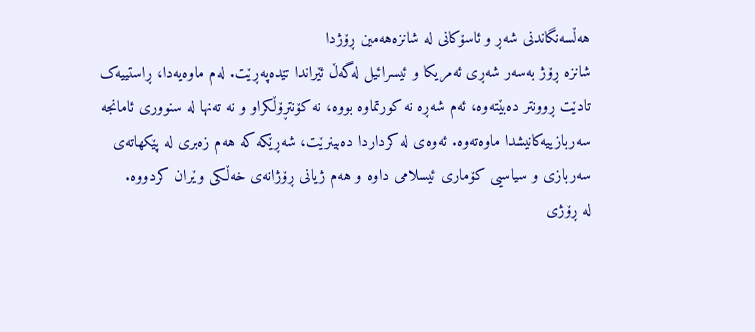هەڵسەنگاندنی شەڕ و ئاسۆکانی لە شانزەهەمین ڕۆژدا
شانزە ڕۆژ بەسەر شەڕی ئەمریکا و ئیسرائیل لەگەڵ ئێراندا تێدەپەڕێت. لەم ماوەیەدا، ڕاستییەک تادێت ڕوونتر دەبێتەوە، ئەم شەڕە نە کورتماوە بووە، نە کۆنتڕۆڵکراو و نە تەنها لە سنووری ئامانجە سەربازییەکانیشدا ماوەتەوە. ئەوەی لە کرداردا دەبینرێت، شەڕێکە کە هەم زەبری لە پێکهاتەی سەربازی و سیاسیی کۆماری ئیسلامی داوە و هەم ژیانی ڕۆژانەی خەڵکی وێران کردووە.
لە ڕۆژی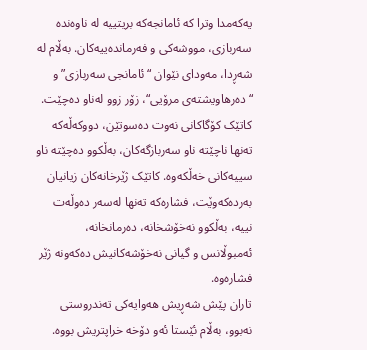یەکەمدا وترا کە ئامانجەکە بریتییە لە ناوەندە سەربازی، مووشەکی و فەرماندەییەکان. بەڵام لە شەڕدا، مەودای نێوان “ئامانجی سەربازی” و “دەرهاویشتەی مرۆیی“، زۆر زوو لەناو دەچێت. کاتێک کۆگاکانی نەوت دەسوتێن، دووکەڵەکە تەنها ناچێتە ناو سەربازگەکان، بەڵکوو دەچێتە ناو سییەکانی خەڵکەوە. کاتێک ژێرخانەکان زیانیان بەردەکەوێت، فشارەکە تەنها لەسەر دەوڵەت نییە، بەڵکوو نەخۆشخانە، دەرمانخانە، ئەمبوڵانس و گیانی نەخۆشەکانیش دەکەونە ژێر فشارەوە.
تاران پێش شەڕیش هەوایەکی تەندروستی نەبوو، بەڵام ئێستا ئەو دۆخە خراپتریش بووە.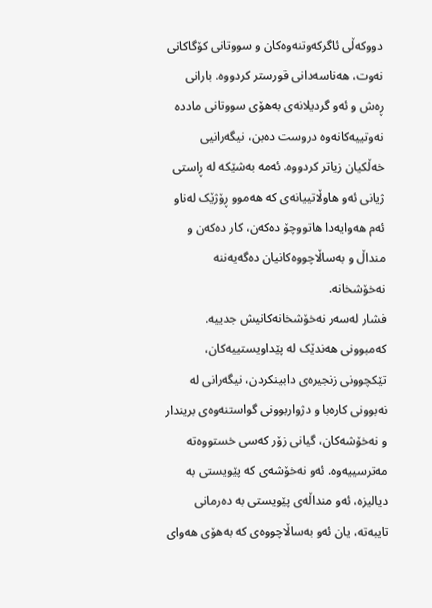دووکەڵی ئاگرکەوتنەوەکان و سووتانی کۆگاکانی نەوت، هەناسەدانی قورستر کردووە. بارانی ڕەش و ئەو گردیلانەی بەهۆی سووتانی ماددە نەوتییەکانەوە دروست دەبن، نیگەرانیی خەڵکیان زیاتر کردووە. ئەمە بەشێکە لە ڕاستی ژیانی ئەو هاوڵاتییانەی کە هەموو ڕۆژێک لەناو ئەم هەوایەدا هاتووچۆ دەکەن، کار دەکەن و منداڵ و بەساڵاچووەکانیان دەگەیەننە نەخۆشخانە.
فشار لەسەر نەخۆشخانەکانیش جدییە. کەمبوونی هەندێک لە پێداویستییەکان، تێکچوونی زنجیرەی دابینکردن، نیگەرانی لە نەبوونی کارەبا و دژواربوونی گواستنەوەی بریندار و نەخۆشەکان، گیانی زۆر کەسی خستووەتە مەترسییەوە. ئەو نەخۆشەی کە پێویستی بە دیالیزە، ئەو منداڵەی پێویستی بە دەرمانی تایبەتە، یان ئەو بەساڵاچووەی کە بەهۆی هەوای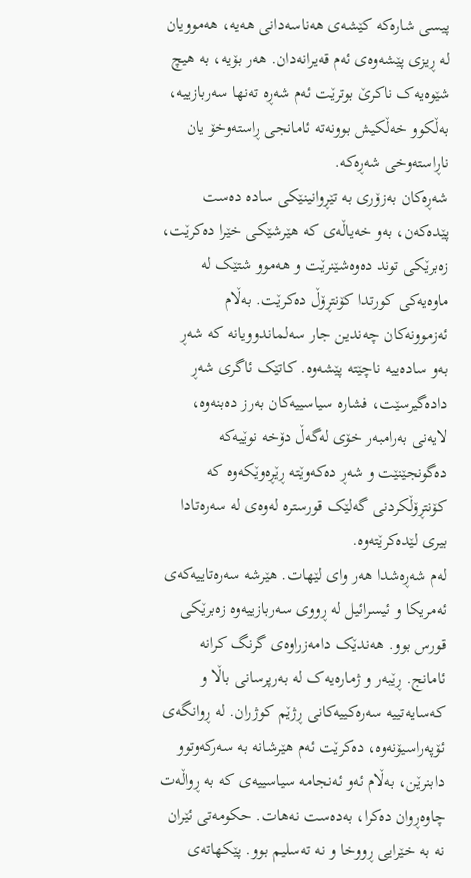پیسی شارەکە کێشەی هەناسەدانی هەیە، هەموویان لە ڕیزی پێشەوەی ئەم قەیرانەدان. هەر بۆیە، بە هیچ شێوەیەک ناکرێ بوترێت ئەم شەڕە تەنها سەربازییە، بەڵکوو خەڵکیش بوونەتە ئامانجی ڕاستەوخۆ یان ناڕاستەوخی شەڕەکە.
شەڕەکان بەزۆری بە تێڕوانینێکی سادە دەست پێدەکەن، بەو خەیاڵەی کە هێرشێکی خێرا دەکرێت، زەبرێکی توند دەوەشێنرێت و هەموو شتێک لە ماوەیەکی کورتدا کۆنتڕۆڵ دەکرێت. بەڵام ئەزموونەکان چەندین جار سەلماندوویانە کە شەڕ بەو سادەییە ناچێتە پێشەوە. کاتێک ئاگری شەڕ دادەگیرسێت، فشارە سیاسییەکان بەرز دەبنەوە، لایەنی بەرامبەر خۆی لەگەڵ دۆخە نوێیەکە دەگونجێنێت و شەڕ دەکەوێتە ڕێڕەوێکەوە کە کۆنتڕۆڵکردنی گەلێک قورسترە لەوەی لە سەرەتادا بیری لێدەکرێتەوە.
لەم شەڕەشدا هەر وای لێهات. هێرشە سەرەتاییەکەی ئەمریکا و ئیسرائیل لە ڕووی سەربازییەوە زەبرێکی قورس بوو. هەندێک دامەزراوەی گرنگ کرانە ئامانج. ڕێبەر و ژمارەیەک لە بەرپرسانی باڵا و کەسایەتییە سەرەکییەکانی ڕژێم کوژران. لە ڕوانگەی ئۆپەراسیۆنەوە، دەکرێت ئەم هێرشانە بە سەرکەوتوو دابنرێن، بەڵام ئەو ئەنجامە سیاسییەی کە بە ڕواڵەت چاوەڕوان دەکرا، بەدەست نەهات. حکومەتی ئێران نە بە خێرایی ڕووخا و نە تەسلیم بوو. پێکهاتەی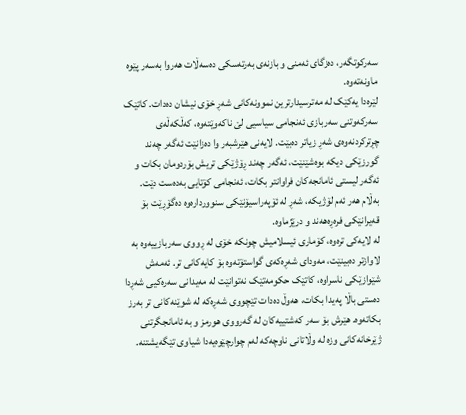سەرکوتگەر، دەزگای ئەمنی و بازنەی بەرتەسکی دەسەڵات هەروا بەسەر پێوە ماونەتەوە.
لێرەدا یەکێک لە مەترسیدارترین نموونەکانی شەڕ خۆی نیشان دەدات. کاتێک سەرکەوتنی سەربازی ئەنجامی سیاسیی لێ ناکەوێتەوە، کەڵکەڵەی چڕترکردنەوەی شەڕ زیاتر دەبێت. لایەنی هێرشبەر وا دەزانێت ئەگەر چەند گورزێکی دیکە بوەشێنێت، ئەگەر چەند ڕۆژێکی تریش بۆردومان بکات و ئەگەر لیستی ئامانجەکان فراوانتر بکات، ئەنجامی کۆتایی بەدەست دێت. بەڵام هەر ئەم لۆژیکە، شەڕ لە ئۆپەراسیۆنێکی سنووردارەوە دەگۆڕێت بۆ قەیرانێکی فرەڕەهەند و درێژماوە.
لە لایەکی ترەوە، کۆماری ئیسلامیش چونكە خۆی لە ڕووی سەربازییەوە بە لاوازتر دەبینێت، مەودای شەڕەکەی گواستۆتەوە بۆ کایەکانی تر. ئەمەش شێوازێکی ناسراوە، کاتێک حکومەتێک نەتوانێت لە مەیدانی سەرەکیی شەڕدا دەستی باڵا پەیدا بکات، هەوڵ دەدات تێچووی شەڕەکە لە شوێنەکانی تر بەرز بکاتەوە. هێرش بۆ سەر کەشتییەکان لە گەرووی هورمز و بە ئامانجگرتنی ژێرخانەکانی وزە لە وڵاتانی ناوچەکە لەم چوارچێوەیەدا شیاوی تێگەیشتنە.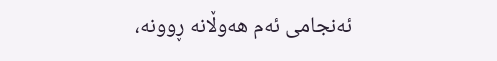ئەنجامی ئەم هەوڵانە ڕوونە،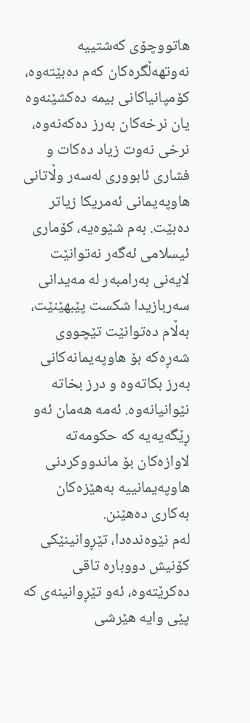هاتووچۆی کەشتییە نەوتهەڵگرەکان کەم دەبێتەوە، کۆمپانیاکانی بیمە دەکشێنەوە یان نرخەکان بەرز دەکەنەوە، نرخی نەوت زیاد دەکات و فشاری ئابووری لەسەر وڵاتانی هاوپەیمانی ئەمریکا زیاتر دەبێت. بەم شێوەیە، کۆماری ئیسلامی ئەگەر نەتوانێت لایەنی بەرامبەر لە مەیدانی سەربازیدا شکست پێبهێنێت، بەڵام دەتوانێت تێچووی شەڕەکە بۆ هاوپەیمانەکانی بەرز بکاتەوە و درز بخاتە نێوانیانەوە. ئەمە هەمان ئەو ڕێگەیەیە کە حکومەتە لاوازەکان بۆ ماندووکردنی هاوپەیمانییە بەهێزەکان بەکاری دەهێنن.
لەم نێوەندەدا، تێڕوانینێکی کۆنیش دووبارە تاقی دەکرێتەوە، ئەو تێڕوانینەی کە پێی وایە هێرشی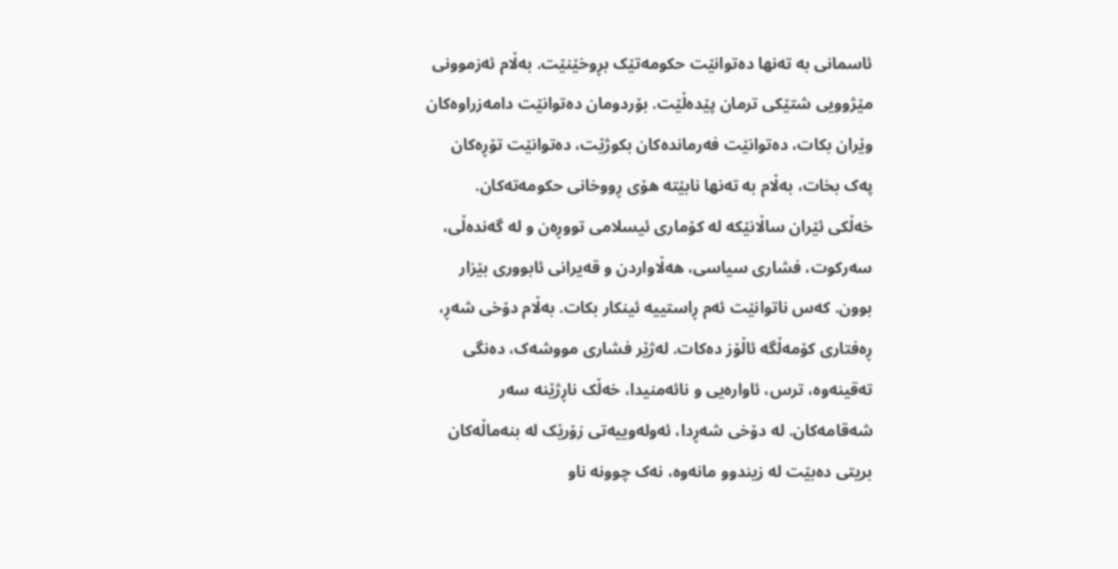ئاسمانی بە تەنها دەتوانێت حکومەتێک بڕوخێنێت. بەڵام ئەزموونی مێژوویی شتێکی ترمان پێدەڵێت. بۆردومان دەتوانێت دامەزراوەکان وێران بکات، دەتوانێت فەرماندەکان بکوژێت، دەتوانێت تۆڕەکان پەک بخات، بەڵام بە تەنها نابێتە هۆی ڕووخانی حکومەتەکان.
خەڵکی ئێران ساڵانێکە لە کۆماری ئیسلامی تووڕەن و لە گەندەڵی، سەرکوت، فشاری سیاسی، هەڵاواردن و قەیرانی ئابووری بێزار بوون. کەس ناتوانێت ئەم ڕاستییە ئینکار بکات. بەڵام دۆخی شەڕ، ڕەفتاری کۆمەڵگە ئاڵۆز دەکات. لەژێر فشاری مووشەک، دەنگی تەقینەوە، ترس، ئاوارەیی و نائەمنیدا، خەڵک ناڕژێنە سەر شەقامەکان. لە دۆخی شەڕدا، ئەولەوییەتی زۆرێک لە بنەماڵەکان بریتی دەبێت لە زیندوو مانەوە، نەک چوونە ناو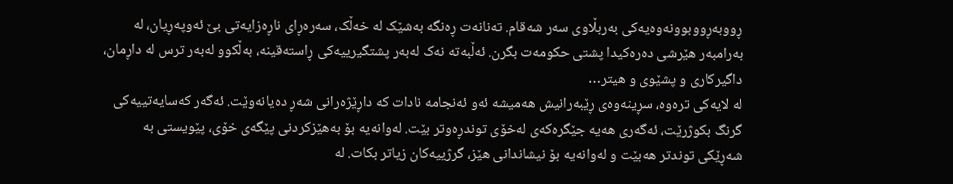ڕووبەڕووبوونەوەیەکی بەربڵاوی سەر شەقام. تەنانەت ڕەنگە بەشێک لە خەڵک، سەرەڕای ناڕەزایەتی بێ ئەوپەڕیان، لە بەرامبەر هێرشی دەرەکیدا پشتی حکومەت بگرن. ئەڵبەتە نەک لەبەر پشتگیرییەکی ڕاستەقینە، بەڵکوو لەبەر ترس لە داڕمان، داگیرکاری و پشێوی و هیتر…
لە لایەکی ترەوە، سڕینەوەی ڕێبەرانیش هەمیشە ئەو ئەنجامە نادات کە داڕێژەرانی شەڕ دەیانەوێت. ئەگەر کەسایەتییەکی گرنگ بکوژرێت، ئەگەری هەیە جێگرەکەی لەخۆی توندڕەوتر بێت. لەوانەیە بۆ بەهێزکردنی پێگەی خۆی، پێویستی بە شەڕێکی توندتر هەبێت و لەوانەیە بۆ نیشاندانی هێز، گرژییەکان زیاتر بکات. لە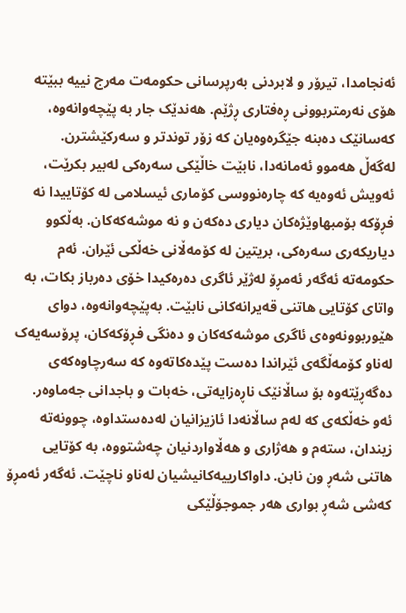ئەنجامدا، تیرۆر و لابردنی بەرپرسانی حکومەت مەرج نییە ببێتە هۆی نەرمتربوونی ڕەفتاری ڕژێم. هەندێک جار بە پێچەوانەوە، کەسانێک دەبنە جێگرەوەیان کە زۆر توندتر و سەرکێشترن.
لەگەڵ هەموو ئەمانەدا، نابێت خاڵێکی سەرەکی لەبیر بکرێت، ئەویش ئەوەیە کە چارەنووسی کۆماری ئیسلامی لە کۆتاییدا نە فڕۆکە بۆمبهاوێژەکان دیاری دەکەن و نە موشەکەکان. بەڵکوو دیاریکەری سەرەکی، بریتین له کۆمەڵانی خەڵکی ئێران. ئەم حکومەتە ئەگەر ئەمڕۆ لەژێر ئاگری دەرەکیدا خۆی دەرباز بکات، بە واتای کۆتایی هاتنی قەیرانەکانی نابێت. بەپێچەوانەوە، دوای هێوربوونەوەی ئاگری موشەکەکان و دەنگی فڕۆکەکان، پرۆسەیەک لەناو کۆمەڵگەی ئێراندا دەست پێدەکاتەوە کە سەرچاوەکەی دەگەڕێتەوە بۆ ساڵانێک ناڕەزایەتی، خەبات و باجدانی جەماوەر.
ئەو خەڵکەی کە لەم ساڵانەدا ئازیزانیان لەدەستداوە، چوونەتە زیندان، ستەم و هەژاری و هەڵاواردنیان چەشتووە، بە کۆتایی هاتنی شەڕ ون نابن. داواکارییەکانیشیان لەناو ناچێت. ئەگەر ئەمڕۆ کەشی شەڕ بواری هەر جموجۆڵێکی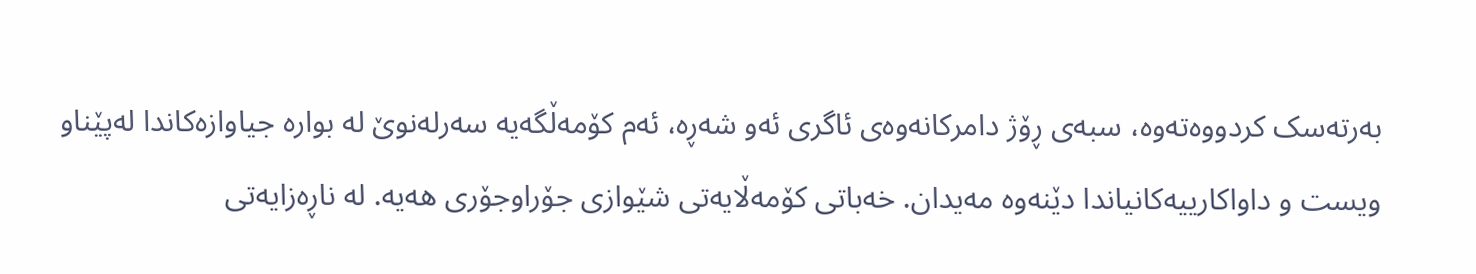بەرتەسک کردووەتەوە، سبەی ڕۆژ دامرکانەوەی ئاگری ئەو شەڕە، ئەم کۆمەڵگەیە سەرلەنوێ لە بوارە جیاوازەکاندا لەپێناو ویست و داواکارییەکانیاندا دێنەوە مەیدان. خەباتی کۆمەڵایەتی شێوازی جۆراوجۆری هەیە. لە ناڕەزایەتی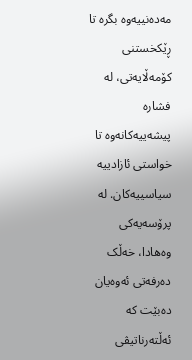مەدەنییەوە بگرە تا ڕێکخستنی کۆمەڵایەتی، لە فشارە پیشەییەکانەوە تا خواستی ئازادییە سیاسییەکان. لە پرۆسەیەکی وەهادا، خەڵک دەرفەتی ئەوەیان دەبێت کە ئەڵتەرناتیڤی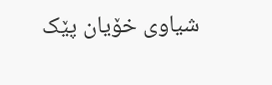شیاوی خۆیان پێک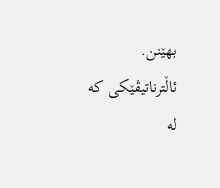بهێنن. ئاڵترناتیڤێکی کە لە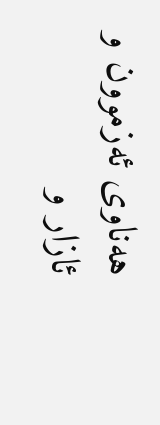هەناوی ئەزموون و ئازار و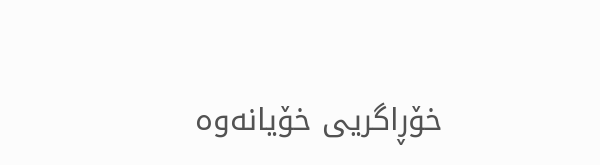خۆڕاگریی خۆیانەوە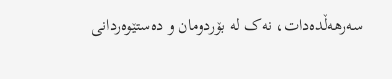سەرهەڵدەدات، نەک لە بۆردومان و دەستێوەردانی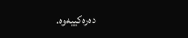دەرەکییەوە.